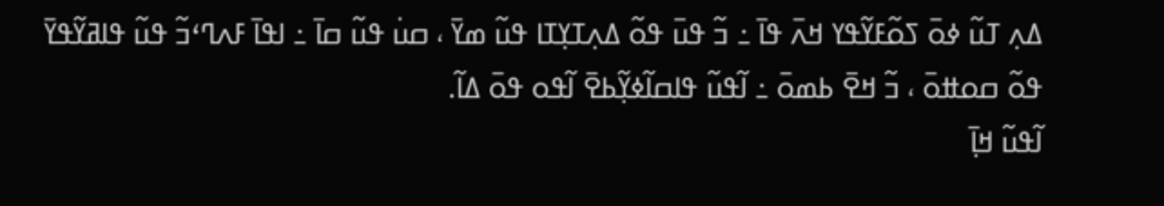ߡߍ߲ ߠߎ߬ ߦߋ߫ ߖߋ߬ߓߌ߬ߟߌ ߞߍ߫ ߟߊ߫ ߸ ߏ߬ ߟߎ߫ ߟߋ߬ ߡߍ߲ߠߌ߲ߠߊ ߟߎ߬ ߘߌ߫ ، ߛߎ߭ ߟߎ߬ ߛߊ߫ ߸ ߊߟߊ߫ ߓߍߣߵߏ߬ ߟߎ߬ ߟߊߥߌ߬ߟߌ߫ ߟߋ߬ ߛߋߚߋ߫ ، ߏ߬ ߞߐ߫ ߕߘߋ߫ ߸ ߊ߬ߟߎ߬ ߟߊߛߊ߬ߦߌ߲߬ߕߐ߫ ߊ߬ߟߋ ߟߋ߫ ߡߊ߬.
ߊ߬ߟߎ߬ ߞߊ߲߫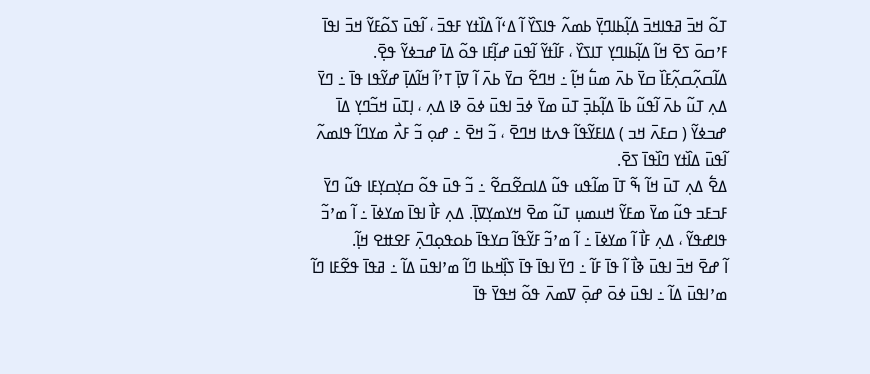ߠߋ߬ ߞߏ߫ ߥߟߊߞߏ߫ ߡߊ߲߬ߕߊߣߌ߲߫ ߕߘߍ߬ ߟߊߖߌ߰ ߊ߬ ߡߵߊ߬ ߡߊ߰ߙߌ ߓߟߏ߫ ، ߊ߬ߟߎ߫ ߖߋ߬ߓߌ߬ ߞߏ߫ ߊߟߊ߫ ߓߴߛߋ߫ ߖߐ߫ ߞߊ߬ ߡߊ߲߬ߕߊߣߌ߲ ߠߊߖߌ߰ ، ߓߊ߬ߙߌ߬ ߊ߬ߟߎ߫ ߝߊ߲߬ߓߊ ߟߋ߬ ߡߊ߫ ߝߏߦߌ߬ ߟߐ߲߫.
ߡߊ߬ߛߍ߲߬ߛߍ߲߬ߓߊ߰ ߛߌ߫ ߕߍ߫ ߘߎ߱ ߞߊ߲߬ ߸ ߞߣߐ߬ ߛߌ߫ ߕߍ߫ ߊ߬ ߜߊ߲߫ ߠߴߊ߬ ߞߊ߬ߡߊ߲߫ ߝߌ߬ߟߊ ߟߊ߫ ߸ ߣߌ߫ ߡߍ߲ ߠߎ߬ ߕߍ߫ ߊ߬ߟߎ߬ ߕߊ߫ ߡߊ߲߬ߕߏ߲߫ ߠߎ߫ ߘߌ߫ ߦߏ߫ ߊߟߎ߫ ߦߋ߫ ߢߊ ߡߍ߲ ، ߊ߲ߠߎ߫ ߞߏ߬ߣߌ߲ ߡߊ߫ ߝߏߦߌ߬ ( ߛߓߍ߫ ߞߏ ) ߡߊߓߌ߬ߟߊ߬ ߟߍߙߊ ߞߣߐ߫ ، ߏ߬ ߞߐ߫ ߸ ߝߋ߲ ߏ߬ ߓߍ߯ ߘߌߣߊ߬ ߟߊߘߍ߬ ߊ߬ߟߎ߫ ߡߊ߰ߙߌ ߣߊ߰ߟߊ߫ ߖߐ߫.
ߡߐ߱ ߡߍ߲ ߠߎ߫ ߞߊ߬ ߒ߬ ߠߊ߫ ߘߊ߬ߟߎ ߟߎ߬ ߡߊߛߐ߬ߛߐ߬ ߸ ߏ߬ ߟߎ߫ ߟߋ߬ ߛߌ߲ߛߌ߲ߓߊ ߟߎ߬ ߣߌ߫ ߓߏߓߏ ߟߎ߬ ߘߌ߫ ߘߓߌ߬ ߞߎߘߎ߲ ߠߎ߬ ߘߐ߫ ߞߌߘߌ߲ߜߊ߲߫. ߡߍ߲ ߓߊ߯ ߊߟߊ߫ ߘߌߦߊ߫ ߸ ߊ߬ ߘߴߏ߬ ߟߊߝߟߌ߬ ، ߡߍ߲ ߓߊ߯ ߊ߬ ߘߌߦߊ߫ ߸ ߊ߬ ߘߴߏ߬ ߓߌ߬ߟߊ߬ ߛߌߟߊ߫ ߕߋߟߋ߲ߣߍ߲߫ ߓߐߚߐ ߞߊ߲߬.
ߊ߬ ߝߐ߫ ߞߏ߫ ߊߟߎ߫ ߢߊ߯ ߊ߬ ߟߊ߫ ߓߊ߬ ߸ ߣߌ߫ ߊߟߊ߫ ߟߊ߫ ߖߊ߲߰ߞߕߊ ߣߊ߬ ߘߴߊߟߎ߫ ߡߊ߬ ߸ ߥߟߊ߫ ߟߐ߬ߓߊ ߣߊ߬ ߘߴߊߟߎ߫ ߡߊ߬ ߸ ߊߟߎ߫ ߦߋ߫ ߝߋ߲߫ ߜߘߍ߫ ߟߋ߬ ߞߟߌ߫ ߟߊ߫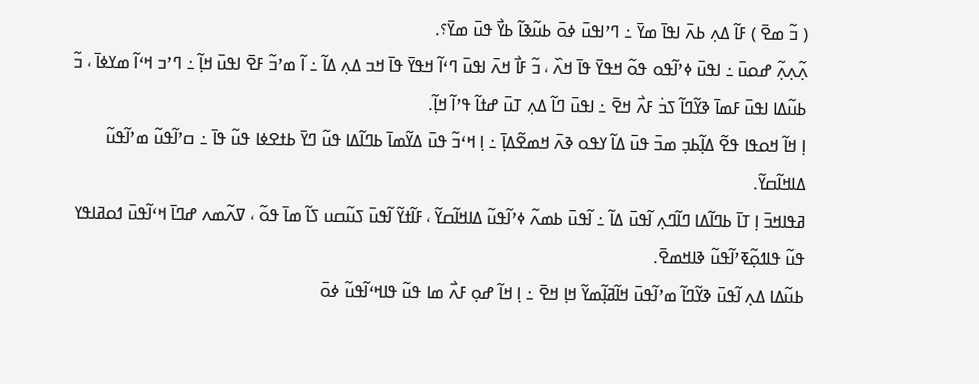( ߏ߬ ߘߐ߫ ) ߓߊ߬ ߡߍ߲ ߕߍ߫ ߊߟߊ߫ ߘߌ߫ ߸ ߣߴߊߟߎ߫ ߦߋ߫ ߕߎ߬ߢߊ߬ ߕߌ߯ ߟߎ߫ ߘߌ߫؟.
ߍ߲߬ߍ߲ߍ߲߬ ߝߋߎ߫ ߸ ߊߟߎ߫ ߦߴߊ߬ߟߋ ߟߋ߬ ߞߟߌ߫ ߟߊ߫ ߞߍ߰ ، ߏ߬ ߓߊ߯ ߞߍ߫ ߊߟߎ߫ ߣߵߊ߬ ߞߟߌ߫ ߟߊ߫ ߞߏ ߡߍ߲ ߡߊ߬ ߸ ߊ߬ ߘߴߏ߬ ߓߐ߫ ߊߟߎ߫ ߞߊ߲߬ ߸ ߣߴߏ ߞߵߊ߬ ߘߌߦߊ߫ ، ߏ߬ ߕߎ߬ߡߊ ߊߟߎ߫ ߓߘߊ߫ ߢߌ߬ߣߊ߬ ߖߏ߭ ߓߍ߯ ߞߐ߫ ߸ ߊߟߎ߫ ߣߊ߬ ߡߍ߲ ߠߎ߫ ߝߙߊ߬ ߟߴߊ߬ ߞߊ߲߬.
ߊ߲ ߞߊ߬ ߞߋߟߊ ߟߐ߬ ߡߊ߲߬ߕߏ߲ ߘߏ߫ ߟߎ߫ ߡߊ߬ ߌߟߋ ߢߍ߫ ߞߘߐ߬ߡߊ߲߫ ߸ ߊ߲ ߞߵߏ߬ ߟߎ߫ ߡߌ߬ߘߊ߫ ߕߣߊ߬ߡߊ ߟߎ߬ ߣߌ߫ ߕߙߐߦߊ ߟߎ߬ ߟߊ߫ ߸ ߛߴߊ߬ߟߎ߬ ߘߴߊ߬ߟߎ߬ ߡߊߞߊ߬ߛߌ߬.
ߥߟߊߞߏ߫ ߊ߲ ߠߊ߫ ߕߣߊ߬ߡߊ ߣߊ߬ߣߍ߲ ߊ߬ߟߎ߫ ߡߊ߬ ߸ ߊ߬ߟߎ߫ ߕߘߍ߬ ߦߴߊ߬ߟߎ߬ ߡߊߞߊ߬ߛߌ߬ ، ߓߊ߬ߙߌ߬ ߊ߬ߟߎ߫ ߖߎ߬ߛߎ ߖߊ߬ ߘߊ߫ ߟߋ߬ ، ߜߍ߬ߘߍ ߝߣߊ߫ ߞߵߊ߬ߟߎ߫ ߗߋߥߊߟߌ ߟߎ߬ ߟߊߗߋ߲߬ߧߴߊ߬ߟߎ߬ ߢߊߞߘߐ߫.
ߕߎ߬ߡߊ ߡߍ߲ ߊ߬ߟߎ߫ ߢߌ߬ߣߊ߬ ߘߴߊ߬ߟߎ߫ ߞߊ߬ߥߊ߲߬ߘߌ߬ ߞߊ߲ ߞߐ߫ ߸ ߊ߲ ߞߊ߬ ߝߋ߲ ߓߍ߯ ߘߊ ߟߎ߬ ߟߊߞߵߊ߬ߟߎ߬ ߦߋ߫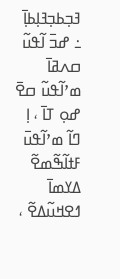ߔߏ߲ߕߏ߲ߔߊ߲ߕߊ߲߫ ߸ ߝߏ߫ ߊ߬ߟߎ߬ ߛߍߥߊ߫ ߘߴߊ߬ߟߎ߬ ߛߐ߫ ߝߋ߲ ߠߊ߫ ، ߊ߲ ߣߊ߬ ߘߴߊ߬ߟߎ߫ ߓߙߊ߬ߒ߬ߘߐ߬ ߡߌߘߊ߫ ߗߐߞߎ߬ߡߐ߬ ،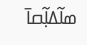ߘߊ߬ߡߊ߲߬ߛߊ߫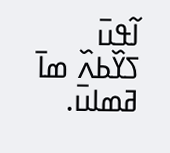ߊ߬ߟߎ߫ ߖߌ߰ߕߍ߰ ߘߊ߫ ߥߘߊߎ߫.